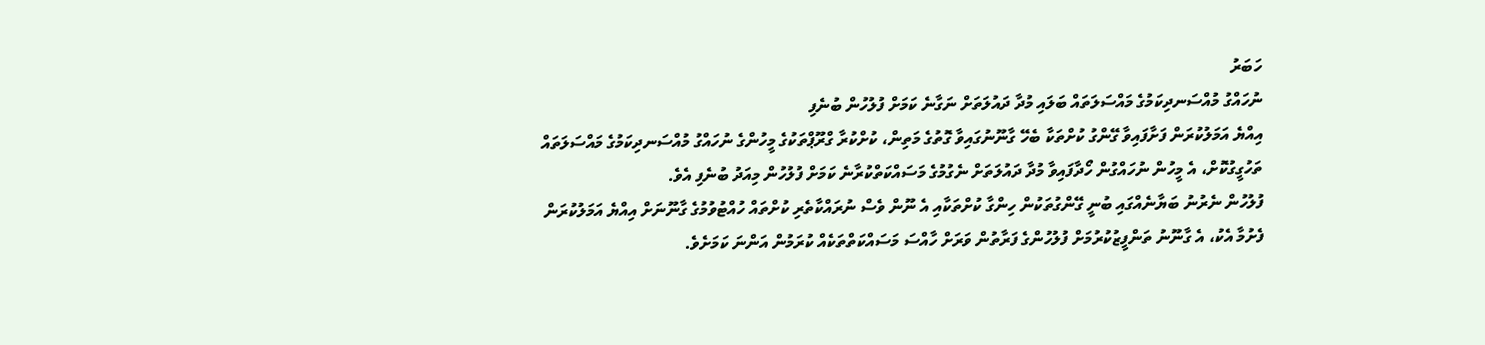ހަބަރު
ނުހައްގު މުއްސަނދިކަމުގެ މައްސަލަތައް ބަލައި މުދާ ދައުލަތަށް ނަގާނެ ކަމަށް ފުލުހުން ބުނެފި
އިއްޔެ އަމަލުކުރަން ފަށާފައިވާ ގޭންގު ކުށްތަކާ ބެހޭ ގާނޫނުގައިވާ ގޮތުގެ މަތިން، ކުށްކުރާ ގްރޫޕްތަކުގެ މީހުންގެ ނުހައްގު މުއްސަނދިކަމުގެ މައްސަލަތައް ތަހުގީގުކޮށް، އެ މީހުން ނުހައްގުން ހޯދާފައިވާ މުދާ ދައުލަތަށް ނެގުމުގެ މަސައްކަތްކުރާނެ ކަމަށް ފުލުހުން މިއަދު ބުނެފި އެވެ.
ފުލުހުން ނެރުނު ބަޔާނެއްގައި ބުނީ ގޭންގުތަކުން ހިންގާ ކުށްތަކާއި އެ ނޫން ވެސް ނުރައްކާތެރި ކުށްތައް ހުއްޓުވުމުގެ ގާނޫނަށް އިއްޔެ އަމަލުކުރަން ފެށުމާ އެކު، އެ ގާނޫނު ތަންފީޒުކުރުމަށް ފުލުހުންގެ ފަރާތުން ވަރަށް ހާއްސަ މަސައްކަތްތަކެއް ކުރަމުން އަންނަ ކަމަށެވެ.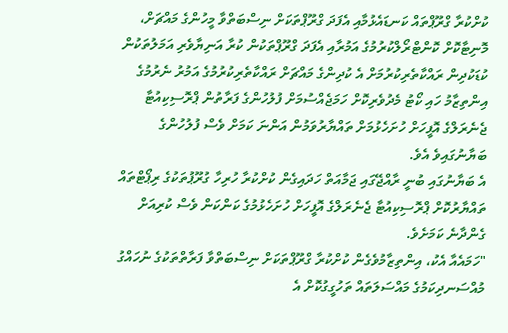ކުށްކުރާ ގްރޫޕްތައް ކަނޑައެޅުމާއި އެފަދަ ގްރޫޕްތަކަށް ނިސްބަތްވާ މީހުންގެ މައްޗަށް، މޮނިޓާކޮށް ކޮންޓްރޯލްކުރުމުގެ އަމުރާއި އެފަދަ ގްރޫޕްތަކުން ކުރާ އަނިޔާވެރި އަމަލުތަކުން ކުޑަކުދިން ރައްކާތެރިކުރުމަށް އެ ކުދިންގެ މައްޗަށް ރައްކާތެރިކުރުމުގެ އަމުރު ނެރުމުގެ އިންތިޒާމު ހައި ކޯޓު މެދުވެރިކޮށް ހަމަޖެއްސުމަށް ފުލުހުންގެ ފަރާތުން ޕްރޮސިކިއުޓާ ޖެނެރަލްގެ އޮފީހަށް ހުށަހެޅުމަށް ތައްޔާރުވަމުން އަންނަ ކަމަށް ވެސް ފުލުހުންގެ ބަޔާނުގައިވެ އެވެ.
އެ ބަޔާނުގައި ބުނީ ރާއްޖޭގައި ޖަމާއަތް ހަދައިގެން ކުށްކުރާ ހުރިހާ ގުރޫޕުތަކުގެ ރިޕޯޓްތައް ތައްޔާރުކޮށް ޕްރޮސިކިއުޓާ ޖެނެރަލްގެ އޮފީހަށް ހުށަހެޅުމުގެ ކަންކަން ވެސް ކުރިއަށް ގެންދާނެ ކަމަށެވެ.
"ހަމައެއާ އެކު، އިންތިޒާމުވެގެން ކުށްކުރާ ގްރޫޕްތަކަށް ނިސްބަތްވާ ފަރާތްތަކުގެ ނުހައްގު މުއްސަނދިކަމުގެ މައްސަލަތައް ތަހުގީގުކޮށް އެ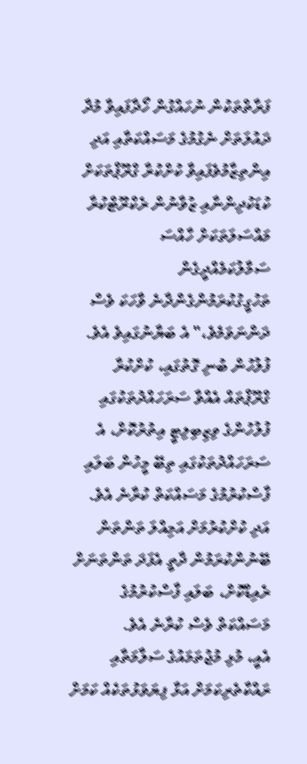ފަރާތްތަކުން ނުހައްގުން ހޯދާފައިވާ މުދާ ދައުލަތަށް ނެގުމުގެ މަސައްކަތާއި އަދި އިންތިޒާމުވެފައިވާ ކުށްކުރާ ގްރޫޕްތަކަށް ކުޑަކުދިންނާއި ޒުވާނުން ރެކްރޫޓްކުރާ މައްސަލަތަކަށް ހާއްސަ ސަމާލުކަމެއްދީގެން ތަހުގީގުކުރަމުންގެންދާނެ ވާހަކަ ވެސް ދަންނަވަމެވެ،" އެ ބަޔާނުގައިވެ އެވެ.
ފުލުހުން ބުނި ގޮތުގައި، ކުށްކުރާ ގްރޫޕްތައް އެއްވާ ސަރަހައްދުތަކުގައި ފުލުހުންގެ ވިޒިބިލިޓީ އިތުރުކޮށް، އެ ސަރަހައްދުތަކުގައި ތިބޭ މީހުން ބަލައި ފާސްކުރުމުގެ މަސައްކަތް ކުރާނެ އެވެ. އަދި ކުށްކުރުމަށް އަމިއްލަ ތަންތަން ބޭނުންކުރަމުން ދާތީ އެފަދަ ތަންތަނަށް ރެއިޑްކޮށް، ބަލައި ފާސްކުރުމުގެ މަސައްކަތް ވެސް ކުރާނެ އެވެ.
އެއީ، މުޅި މުޖުތަމައުގެ ސަލާމަތާއި ރައްކާތެރިކަމަށް އަޅާ ފިޔަވަޅުތަކެއް ކަމަށް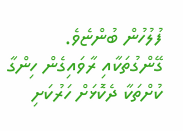ފުލުހުން ބުންޏެވެ.
ގޭންގުތަކާއި ރާވައިގެން ހިންގާ ކުށްތަކާ ދެކޮޅަށް ހަރުކަށި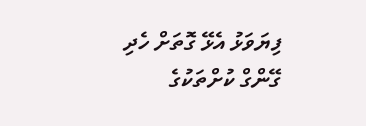ފިޔަވަޅު އެޅޭ ގޮތަށް ހެދި ގޭންގް ކުށްތަކުގެ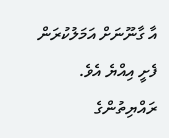އާ ގާނޫނަށް އަމަލުކުރަން ފެށީ އިއްޔެ އެވެ. ރައްޔިތުންގެ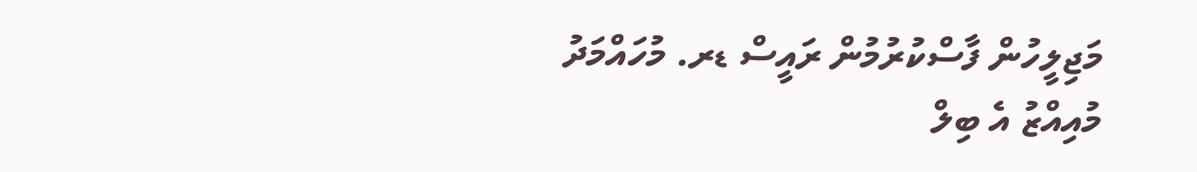މަޖިލީހުން ފާސްކުރުމުން ރައީސް ޑރ. މުހައްމަދު މުއިއްޒު އެ ބިލް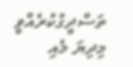ތަސްދީގުކުރެއްވީ މިދިޔަ މެއި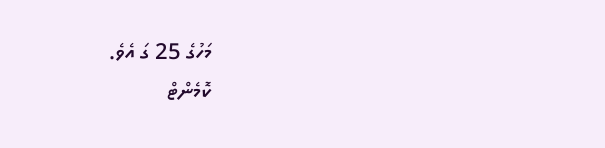މަހުގެ 25 ގަ އެވެ.
ކޮމެންޓް